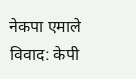नेकपा एमाले विवाद: केपी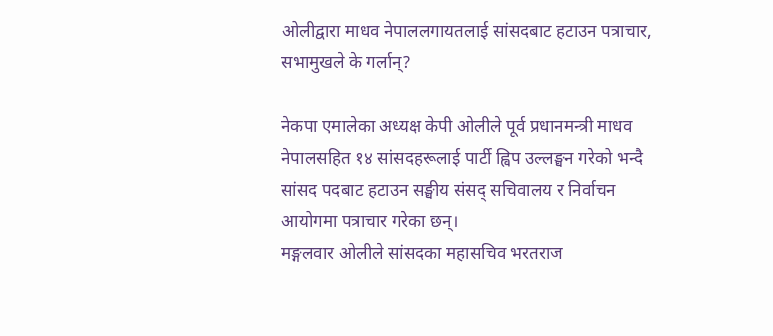ओलीद्वारा माधव नेपाललगायतलाई सांसदबाट हटाउन पत्राचार, सभामुखले के गर्लान्?

नेकपा एमालेका अध्यक्ष केपी ओलीले पूर्व प्रधानमन्त्री माधव नेपालसहित १४ सांसदहरूलाई पार्टी ह्विप उल्लङ्घन गरेको भन्दै सांसद पदबाट हटाउन सङ्घीय संसद् सचिवालय र निर्वाचन आयोगमा पत्राचार गरेका छन्।
मङ्गलवार ओलीले सांसदका महासचिव भरतराज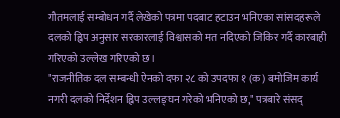गौतमलाई सम्बोधन गर्दै लेखेको पत्रमा पदबाट हटाउन भनिएका सांसदहरूले दलको ह्विप अनुसार सरकारलाई विश्वासको मत नदिएको जिकिर गर्दै कारबाही गरिएको उल्लेख गरिएको छ।
"राजनीतिक दल सम्बन्धी ऐनको दफा २८ को उपदफा १ (क) बमोजिम कार्य नगरी दलको निर्देशन ह्विप उल्लङ्घन गरेको भनिएको छ," पत्रबारे संसद्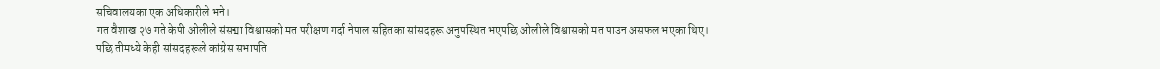सचिवालयका एक अधिकारीले भने।
गत वैशाख २७ गते केपी ओलीले संसद्मा विश्वासको मत परीक्षण गर्दा नेपाल सहितका सांसदहरू अनुपस्थित भएपछि ओलीले विश्वासको मत पाउन असफल भएका थिए।
पछि तीमध्ये केही सांसदहरूले कांग्रेस सभापति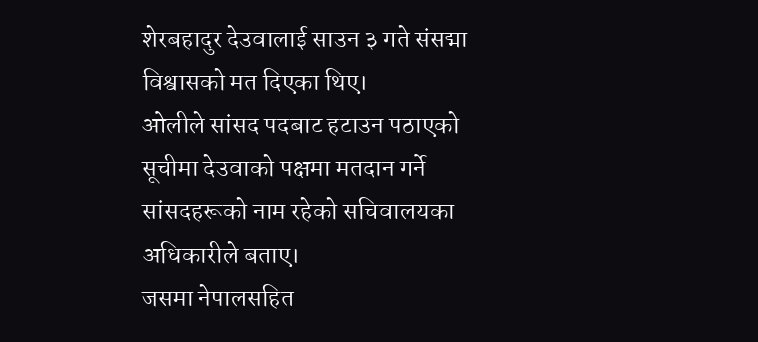शेरबहादुर देउवालाई साउन ३ गते संसद्मा विश्वासको मत दिएका थिए।
ओलीले सांसद पदबाट हटाउन पठाएको सूचीमा देउवाको पक्षमा मतदान गर्ने सांसदहरूको नाम रहेको सचिवालयका अधिकारीले बताए।
जसमा नेपालसहित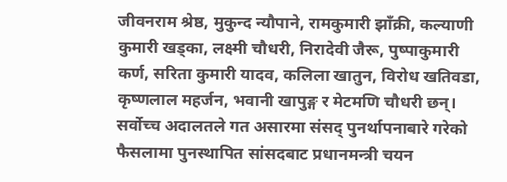जीवनराम श्रेष्ठ, मुकुन्द न्यौपाने, रामकुमारी झाँक्री, कल्याणी कुमारी खड्का, लक्ष्मी चौधरी, निरादेवी जैरू, पुष्पाकुमारी कर्ण, सरिता कुमारी यादव, कलिला खातुन, विरोध खतिवडा, कृष्णलाल महर्जन, भवानी खापुङ्ग र मेटमणि चौधरी छन्।
सर्वोच्च अदालतले गत असारमा संसद् पुनर्थापनाबारे गरेको फैसलामा पुनस्थापित सांसदबाट प्रधानमन्त्री चयन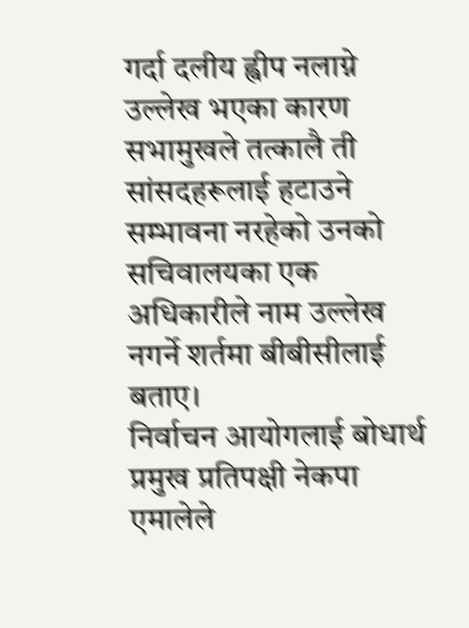गर्दा दलीय ह्वीप नलाग्ने उल्लेख भएका कारण सभामुखले तत्कालै ती सांसदहरूलाई हटाउने सम्भावना नरहेको उनको सचिवालयका एक अधिकारीले नाम उल्लेख नगर्ने शर्तमा बीबीसीलाई बताए।
निर्वाचन आयोगलाई बोधार्थ
प्रमुख प्रतिपक्षी नेकपा एमालेले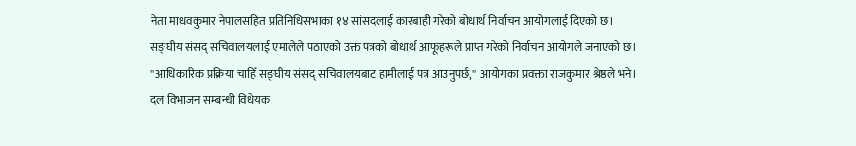नेता माधवकुमार नेपालसहित प्रतिनिधिसभाका १४ सांसदलाई कारबाही गरेको बोधार्थ निर्वाचन आयोगलाई दिएको छ।
सङ्घीय संसद् सचिवालयलाई एमालेले पठाएको उक्त पत्रको बोधार्थ आफूहरूले प्राप्त गरेको निर्वाचन आयोगले जनाएको छ।
''आधिकारिक प्रक्रिया चाहिँ सङ्घीय संसद् सचिवालयबाट हामीलाई पत्र आउनुपर्छ,'' आयोगका प्रवक्ता राजकुमार श्रेष्ठले भने।
दल विभाजन सम्बन्धी विधेयक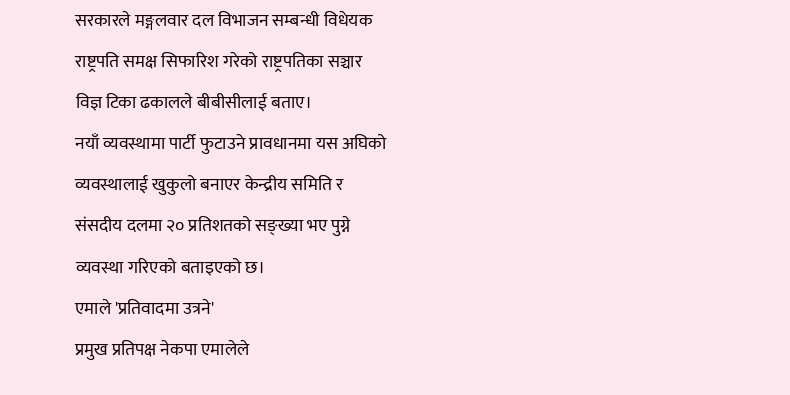सरकारले मङ्गलवार दल विभाजन सम्बन्धी विधेयक राष्ट्रपति समक्ष सिफारिश गरेको राष्ट्रपतिका सञ्चार विज्ञ टिका ढकालले बीबीसीलाई बताए।
नयाँ व्यवस्थामा पार्टी फुटाउने प्रावधानमा यस अघिको व्यवस्थालाई खुकुलो बनाएर केन्द्रीय समिति र संसदीय दलमा २० प्रतिशतको सङ्ख्या भए पुग्ने व्यवस्था गरिएको बताइएको छ।
एमाले 'प्रतिवादमा उत्रने'
प्रमुख प्रतिपक्ष नेकपा एमालेले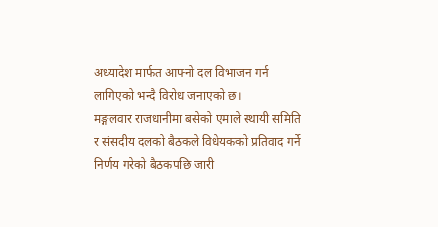अध्यादेश मार्फत आफ्नो दल विभाजन गर्न लागिएको भन्दै विरोध जनाएको छ।
मङ्गलवार राजधानीमा बसेको एमाले स्थायी समिति र संसदीय दलको बैठकले विधेयकको प्रतिवाद गर्ने निर्णय गरेको बैठकपछि जारी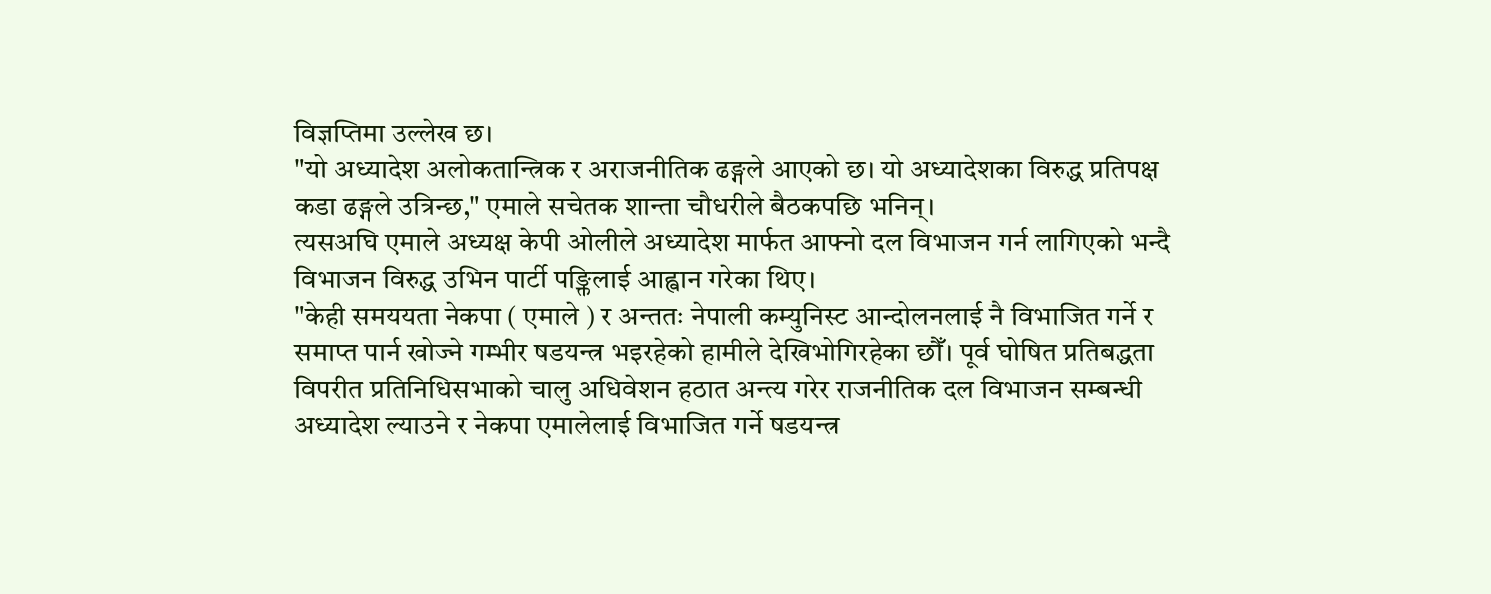विज्ञप्तिमा उल्लेख छ।
"यो अध्यादेश अलोकतान्त्रिक र अराजनीतिक ढङ्गले आएको छ। यो अध्यादेशका विरुद्ध प्रतिपक्ष कडा ढङ्गले उत्रिन्छ," एमाले सचेतक शान्ता चौधरीले बैठकपछि भनिन्।
त्यसअघि एमाले अध्यक्ष केपी ओलीले अध्यादेश मार्फत आफ्नो दल विभाजन गर्न लागिएको भन्दै विभाजन विरुद्ध उभिन पार्टी पङ्क्तिलाई आह्वान गरेका थिए।
"केही समययता नेकपा ( एमाले ) र अन्ततः नेपाली कम्युनिस्ट आन्दोलनलाई नै विभाजित गर्ने र समाप्त पार्न खोज्ने गम्भीर षडयन्त्र भइरहेको हामीले देखिभोगिरहेका छौँ। पूर्व घोषित प्रतिबद्धता विपरीत प्रतिनिधिसभाको चालु अधिवेशन हठात अन्त्य गरेर राजनीतिक दल विभाजन सम्बन्धी अध्यादेश ल्याउने र नेकपा एमालेलाई विभाजित गर्ने षडयन्त्र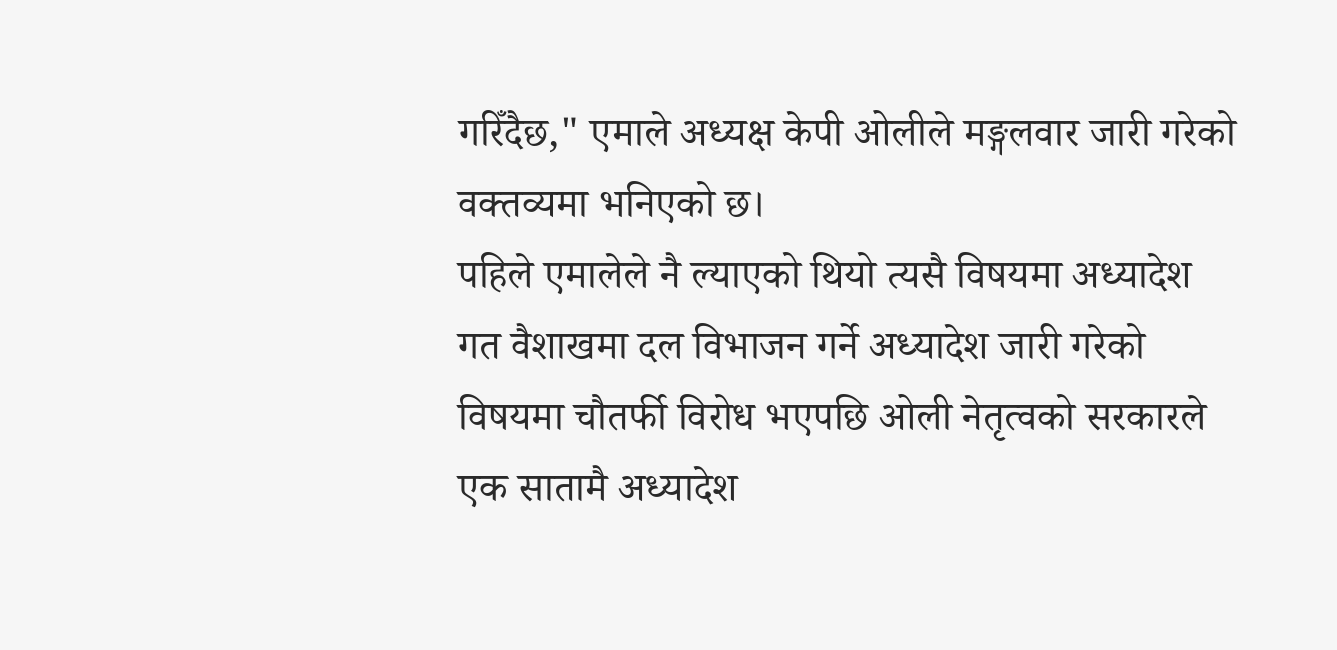गरिँदैछ," एमाले अध्यक्ष केपी ओलीले मङ्गलवार जारी गरेको वक्तव्यमा भनिएको छ।
पहिले एमालेले नै ल्याएको थियो त्यसै विषयमा अध्यादेश
गत वैशाखमा दल विभाजन गर्ने अध्यादेश जारी गरेको विषयमा चौतर्फी विरोध भएपछि ओली नेतृत्वको सरकारले एक सातामै अध्यादेश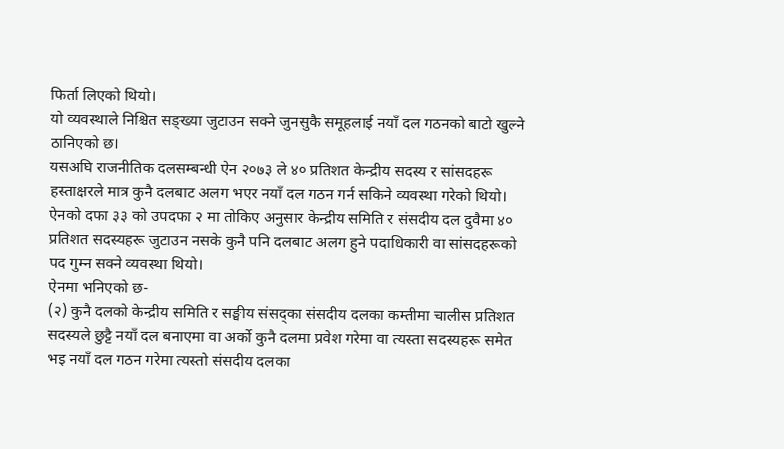फिर्ता लिएको थियो।
यो व्यवस्थाले निश्चित सङ्ख्या जुटाउन सक्ने जुनसुकै समूहलाई नयाँ दल गठनको बाटो खुल्ने ठानिएको छ।
यसअघि राजनीतिक दलसम्बन्धी ऐन २०७३ ले ४० प्रतिशत केन्द्रीय सदस्य र सांसदहरू हस्ताक्षरले मात्र कुनै दलबाट अलग भएर नयाँ दल गठन गर्न सकिने व्यवस्था गरेको थियो।
ऐनको दफा ३३ को उपदफा २ मा तोकिए अनुसार केन्द्रीय समिति र संसदीय दल दुवैमा ४० प्रतिशत सदस्यहरू जुटाउन नसके कुनै पनि दलबाट अलग हुने पदाधिकारी वा सांसदहरूको पद गुम्न सक्ने व्यवस्था थियो।
ऐनमा भनिएको छ-
(२) कुनै दलको केन्द्रीय समिति र सङ्घीय संसद्का संसदीय दलका कम्तीमा चालीस प्रतिशत सदस्यले छुट्टै नयाँ दल बनाएमा वा अर्को कुनै दलमा प्रवेश गरेमा वा त्यस्ता सदस्यहरू समेत भइ नयाँ दल गठन गरेमा त्यस्तो संसदीय दलका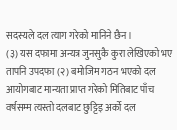सदस्यले दल त्याग गरेको मानिने छैन ।
(३) यस दफामा अन्यत्र जुनसुकै कुरा लेखिएको भए तापनि उपदफा (२) बमोजिम गठन भएको दल आयोगबाट मान्यता प्राप्त गरेको मितिबाट पाँच वर्षसम्म त्यस्तो दलबाट छुट्टिइ अर्को दल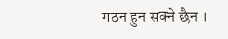गठन हुन सक्ने छैन ।